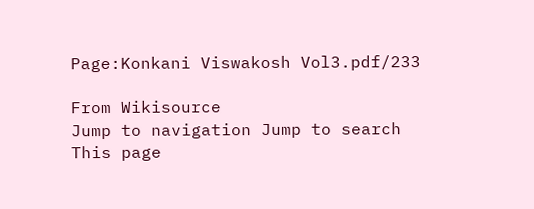Page:Konkani Viswakosh Vol3.pdf/233

From Wikisource
Jump to navigation Jump to search
This page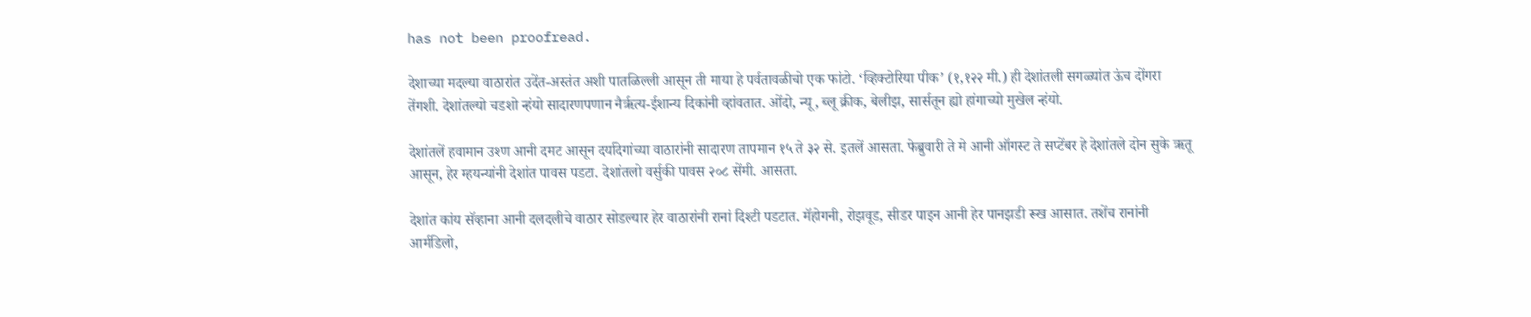has not been proofread.

देशाच्या मदल्या वाठारांत उदेंत-अस्तंत अशी पातळिल्ली आसून ती माया हे पर्वतावळीचो एक फांटो. ‘व्हिक्टोरिया पीक’ (१,१२२ मी.) ही देशांतली सगळ्यांत ऊंच दोंगरा तेंगशी. देशांतल्यो चडशो न्हंयो सादारणपणान नैर्ऋत्य-ईशान्य दिकांनी व्हांवतात. ओंदो, न्यू, ब्लू क्रीक, बेलीझ, सार्सतून ह्यो हांगाच्यो मुखेल न्हंयो.

देशांतलें हवामान उश्ण आनी दमट आसून दर्यादेगांच्या वाठारांनी सादारण तापमान १५ ते ३२ से. इतलें आसता. फेब्रुवारी ते मे आनी ऑगस्ट ते सप्टेंबर हे देशांतले दोन सुके ऋतू आसून, हेर म्हयन्यांनी देशांत पावस पडटा. देशांतलो वर्सुकी पावस २०८ सेंमी. आसता.

देशांत कांय सॅव्हाना आनी दलदलीचे वाठार सोडल्यार हेर वाठारांनी रानां दिश्टी पडटात. मॅहोगनी, रोझवूड, सीडर पाइन आनी हेर पानझडी रूख आसात. तशेंच रानांनी आर्मडिलो,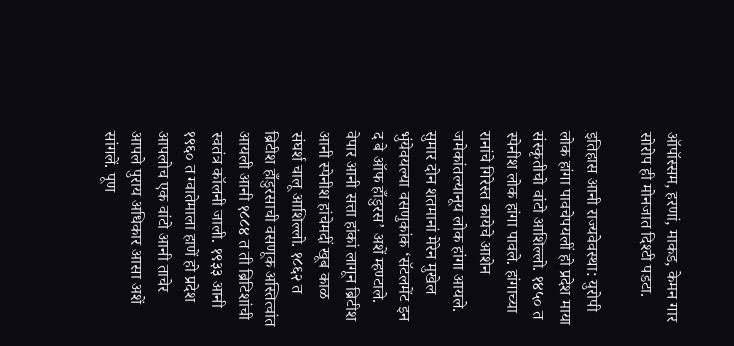ऑपॉस्सम, हरणां, माकड, केमन गार सोरोप ही मोनजात दिश्टी पडटा.

इतिहास आनी राज्यवेवस्था: युरोपी लोक हांगा पावचेपयलीं हो प्रदेश माया संस्कृतीचो वांटो आशिल्लो. १४५० त स्पेनीश लोक हांगा पावले. हांगाच्या रानांचे गिरेस्त कायेचे आशेन जमेकांतल्यानूय लोक हांगा आयले. सुमार दोन शतमानां मेरेन मुखेल भुंयेवयल्या वसणुकांक ‘सॅटलमेंट इन द बे ऑफ हाँडुरस’ अशें म्हण्टाले. वेपार आनी सत्ता हांकां लागून ब्रिटीश आनी स्पेनीश हांचेमदीं खूब काळ संघर्श चालू आशिल्लो. १८६२ त ब्रिटीश हाँडुरसाची वसणूक अस्तित्वांत आयली आनी १८८४ त ती ब्रिटिशांची स्वतंत्र कॉलनी जाली. १९३३ आनी १९६० त ग्वातेमाला हाणें हो प्रदेश आपलोच एक वांटो आनी ताचेर आपले पुराय अधिकार आसा अशें सांगलें. पूण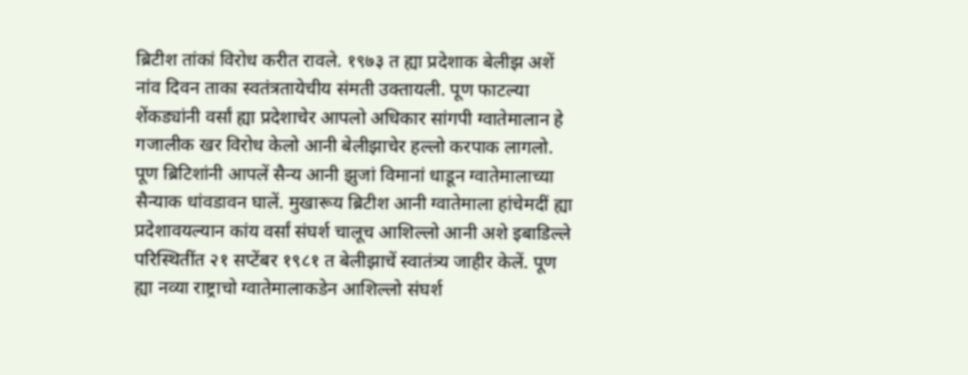ब्रिटीश तांकां विरोध करीत रावले. १९७३ त ह्या प्रदेशाक बेलीझ अशें नांव दिवन ताका स्वतंत्रतायेचीय संमती उक्तायली. पूण फाटल्या शेंकड्यांनी वर्सां ह्या प्रदेशाचेर आपलो अधिकार सांगपी ग्वातेमालान हे गजालीक खर विरोध केलो आनी बेलीझाचेर हल्लो करपाक लागलो. पूण ब्रिटिशांनी आपलें सैन्य आनी झुजां विमानां धाडून ग्वातेमालाच्या सैन्याक धांवडावन घालें. मुखारूय ब्रिटीश आनी ग्वातेमाला हांचेमदीं ह्या प्रदेशावयल्यान कांय वर्सां संघर्श चालूच आशिल्लो आनी अशे इबाडिल्ले परिस्थितींत २१ सप्टेंबर १९८१ त बेलीझाचें स्वातंत्र्य जाहीर केलें. पूण ह्या नव्या राष्ट्राचो ग्वातेमालाकडेन आशिल्लो संघर्श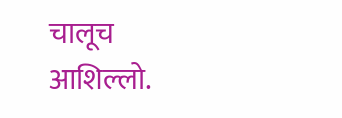चालूच आशिल्लो.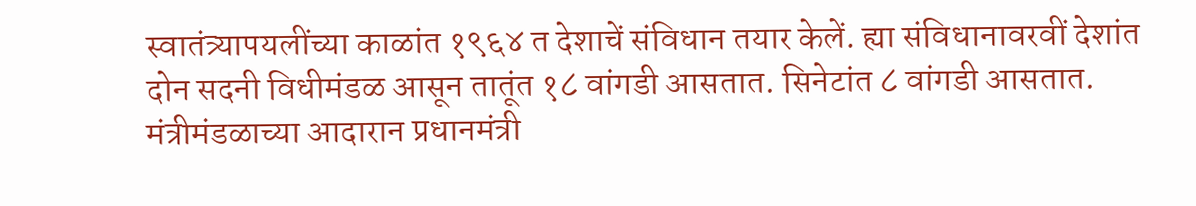स्वातंत्र्यापयलींच्या काळांत १९६४ त देशाचें संविधान तयार केलें. ह्या संविधानावरवीं देशांत दोन सदनी विधीमंडळ आसून तातूंत १८ वांगडी आसतात. सिनेटांत ८ वांगडी आसतात. मंत्रीमंडळाच्या आदारान प्रधानमंत्री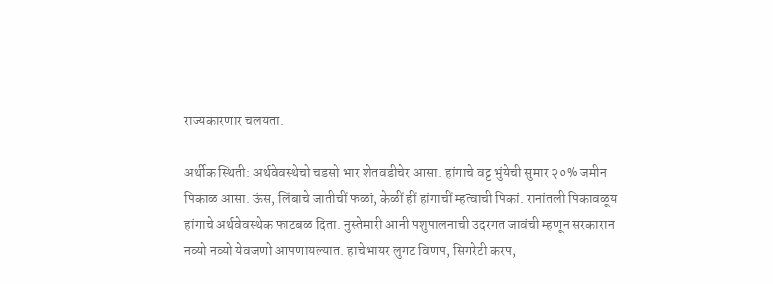राज्यकारणार चलयता.

अर्थीक स्थिती: अर्थवेवस्थेचो चडसो भार शेतवडीचेर आसा. हांगाचे वट्ट भुंयेची सुमार २०% जमीन पिकाळ आसा. ऊंस, लिंबाचे जातीचीं फळां, केळीं हीं हांगाचीं म्हत्वाची पिकां. रानांतली पिकावळूय हांगाचे अर्थवेवस्थेक फाटबळ दिता. नुस्तेमारी आनी पशुपालनाची उदरगत जावंची म्हणून सरकारान नव्यो नव्यो येवजणो आपणायल्यात. हाचेभायर लुगट विणप, सिगरेटी करप,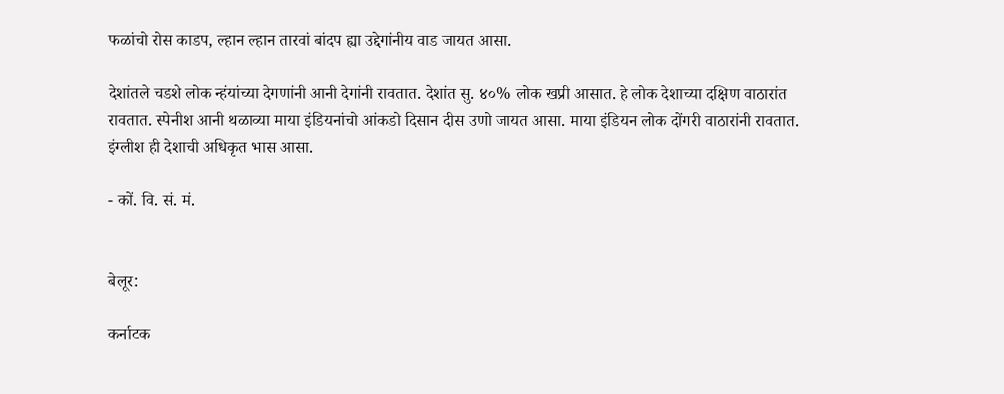फळांचो रोस काडप, ल्हान ल्हान तारवां बांदप ह्या उद्देगांनीय वाड जायत आसा.

देशांतले चडशे लोक न्हंयांच्या देगणांनी आनी देगांनी रावतात. देशांत सु. ४०% लोक खप्री आसात. हे लोक देशाच्या दक्षिण वाठारांत रावतात. स्पेनीश आनी थळाव्या माया इंडियनांचो आंकडो दिसान दीस उणो जायत आसा. माया इंडियन लोक दोंगरी वाठारांनी रावतात. इंग्लीश ही देशाची अधिकृत भास आसा.

- कों. वि. सं. मं.


बेलूर:

कर्नाटक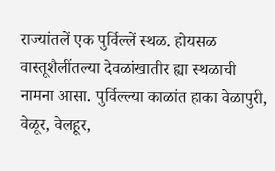राज्यांतलें एक पुर्विल्लें स्थळ. होयसळ वास्तूशैलींतल्या देवळांखातीर ह्या स्थळाची नामना आसा. पुर्विल्ल्या काळांत हाका वेळापुरी, वेळूर, वेलहूर,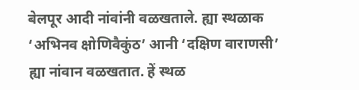बेलपूर आदी नांवांनी वळखताले. ह्या स्थळाक ‘अभिनव क्षोणिवैकुंठ’ आनी ‘दक्षिण वाराणसी’ ह्या नांवान वळखतात. हें स्थळ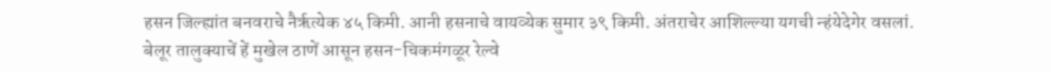हसन जिल्ह्यांत बनवराचे नैर्ऋत्येक ४५ किमी. आनी हसनाचे वायव्येक सुमार ३९ किमी. अंतराचेर आशिल्ल्या यगची न्हंयेदेगेर वसलां. बेलूर तालुक्याचें हें मुखेल ठाणें आसून हसन-चिकमंगळूर रेल्वे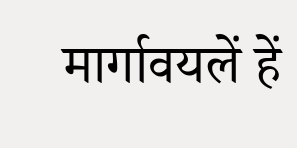मार्गावयलें हें